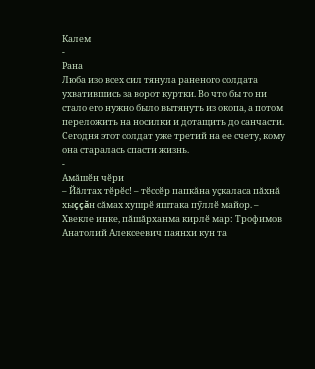Калем
-
Рана
Люба изо всех сил тянула раненого солдата ухватившись за ворот куртки. Во что бы то ни стало его нужно было вытянуть из окопа, а потом переложить на носилки и дотащить до санчасти. Сегодня этот солдат уже третий на ее счету, кому она старалась спасти жизнь.
-
Амăшӗн чӗри
– Йăлтах тӗрӗс! – тӗссӗр папкăна уçкаласа пăхнă хыççăн сăмах хушрӗ яштака пӳллӗ майор. – Хвекле инке, пăшăрханма кирлӗ мар: Трофимов Анатолий Алексеевич паянхи кун та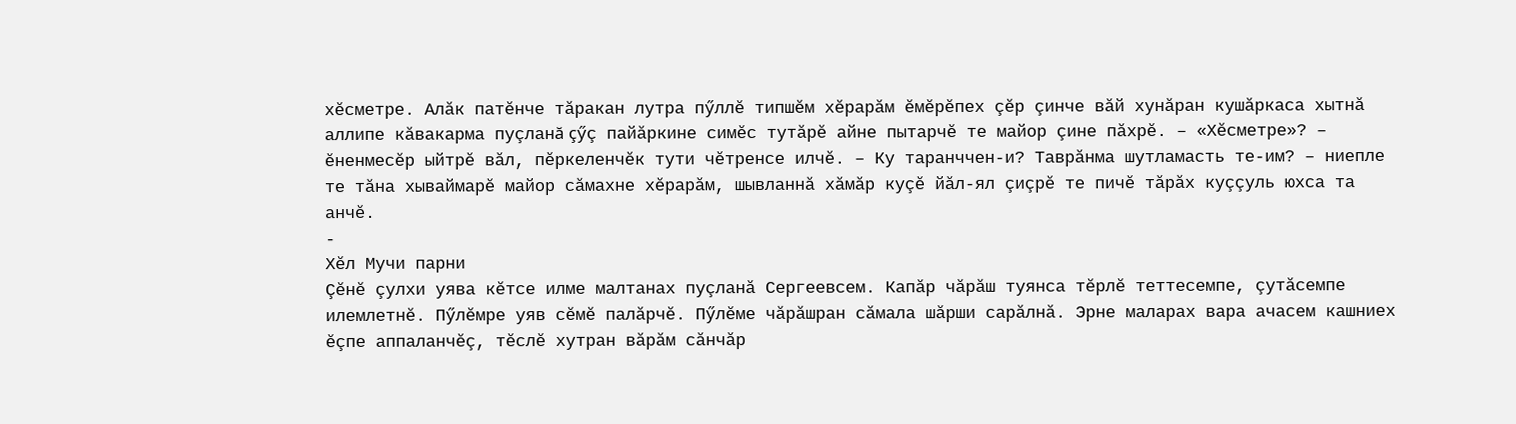хӗсметре. Алăк патӗнче тăракан лутра пӳллӗ типшӗм хӗрарăм ӗмӗрӗпех çӗр çинче вăй хунăран кушăркаса хытнă аллипе кăвакарма пуçланă çӳç пайăркине симӗс тутăрӗ айне пытарчӗ те майор çине пăхрӗ. – «Хӗсметре»? – ӗненмесӗр ыйтрӗ вăл, пӗркеленчӗк тути чӗтренсе илчӗ. – Ку таранччен-и? Таврăнма шутламасть те-им? – ниепле те тăна хываймарӗ майор сăмахне хӗрарăм, шывланнă хăмăр куçӗ йăл-ял çиçрӗ те пичӗ тăрăх куççуль юхса та анчӗ.
-
Хӗл Мучи парни
Çӗнӗ çулхи уява кӗтсе илме малтанах пуçланă Сергеевсем. Капăр чăрăш туянса тӗрлӗ теттесемпе, çутăсемпе илемлетнӗ. Пӳлӗмре уяв сӗмӗ палăрчӗ. Пӳлӗме чăрăшран сăмала шăрши сарăлнă. Эрне маларах вара ачасем кашниех ӗçпе аппаланчӗç, тӗслӗ хутран вăрăм сăнчăр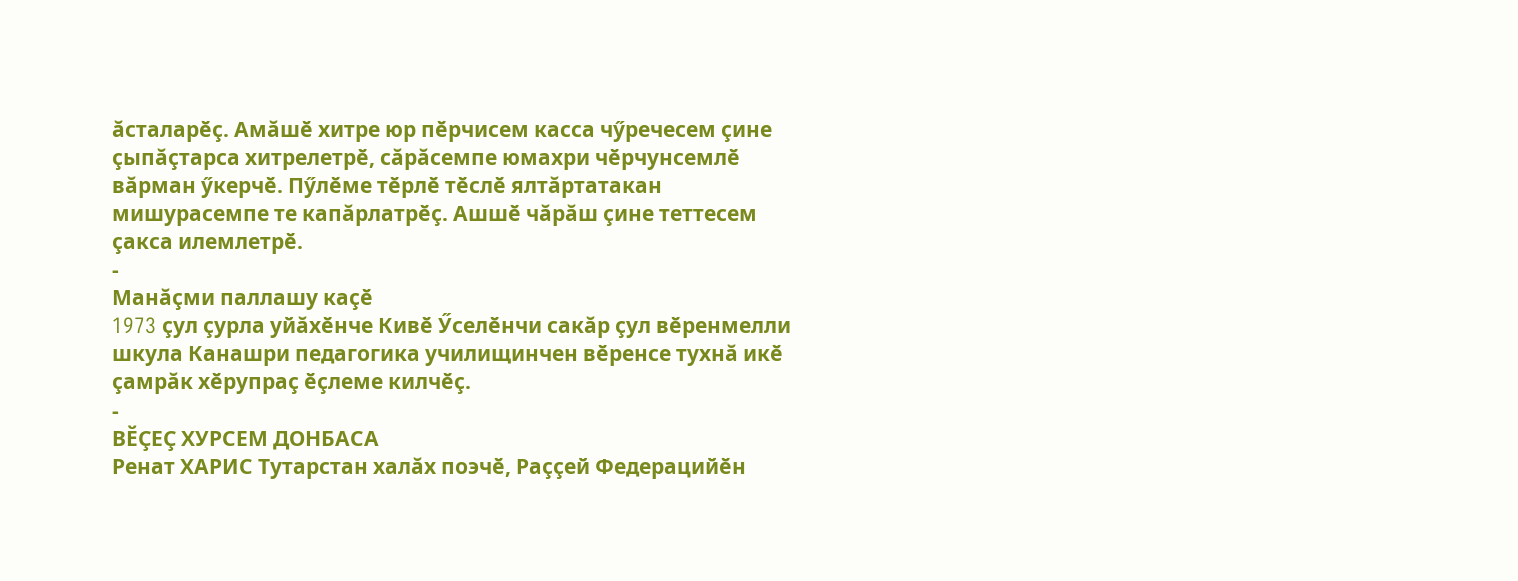ăсталарӗç. Амăшӗ хитре юр пӗрчисем касса чӳречесем çине çыпăçтарса хитрелетрӗ, сăрăсемпе юмахри чӗрчунсемлӗ вăрман ӳкерчӗ. Пӳлӗме тӗрлӗ тӗслӗ ялтăртатакан мишурасемпе те капăрлатрӗç. Ашшӗ чăрăш çине теттесем çакса илемлетрӗ.
-
Манăçми паллашу каçӗ
1973 çул çурла уйăхӗнче Кивӗ Ӳселӗнчи сакăр çул вӗренмелли шкула Канашри педагогика училищинчен вӗренсе тухнă икӗ çамрăк хӗрупраç ӗçлеме килчӗç.
-
ВӖÇЕÇ ХУРСЕМ ДОНБАСА
Ренат ХАРИС Тутарстан халăх поэчӗ, Раççей Федерацийӗн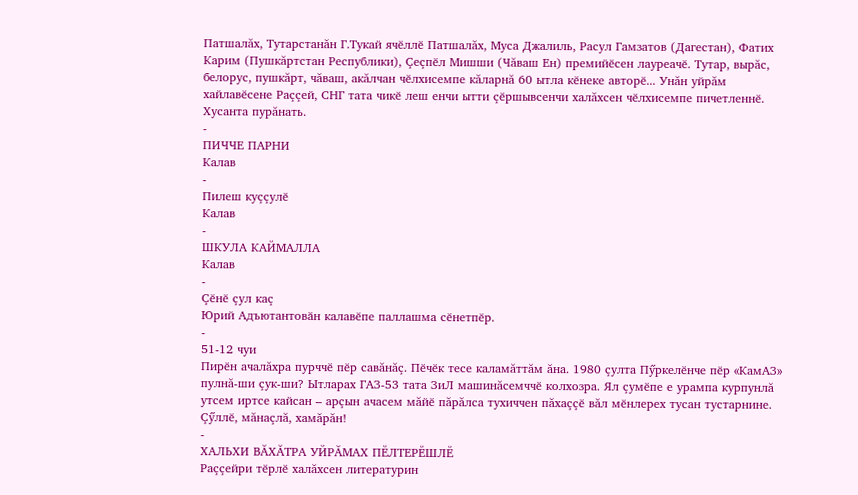Патшалăх, Тутарстанăн Г.Тукай ячӗллӗ Патшалăх, Муса Джалиль, Расул Гамзатов (Дагестан), Фатих Карим (Пушкăртстан Республики), Çеçпӗл Мишши (Чăваш Ен) премийӗсен лауреачӗ. Тутар, вырăс, белорус, пушкăрт, чăваш, акăлчан чӗлхисемпе кăларнă 60 ытла кӗнеке авторӗ... Унăн уйрăм хайлавӗсене Раççей, СНГ тата чикӗ леш енчи ытти çӗршывсенчи халăхсен чӗлхисемпе пичетленнӗ. Хусанта пурăнать.
-
ПИЧЧЕ ПАРНИ
Калав
-
Пилеш куççулӗ
Калав
-
ШКУЛА КАЙМАЛЛА
Калав
-
Çӗнӗ çул каç
Юрий Адъютантовӑн калавӗпе паллашма сӗнетпӗр.
-
51-12 чуи
Пирӗн ачалăхра пурччӗ пӗр савăнăç. Пӗчӗк тесе каламăттăм ăна. 1980 çулта Пӳркелӗнче пӗр «КамАЗ» пулнă-ши çук-ши? Ытларах ГАЗ-53 тата ЗиЛ машинăсемччӗ колхозра. Ял çумӗпе е урампа курпунлă утсем иртсе кайсан – арçын ачасем мăйӗ пăрăлса тухиччен пăхаççӗ вăл мӗнлерех тусан тустарнине. Çӳллӗ, мăнаçлă, хамăрăн!
-
ХАЛЬХИ ВĂХĂТРА УЙРĂМАХ ПӖЛТЕРӖШЛӖ
Раççейри тӗрлӗ халăхсен литературин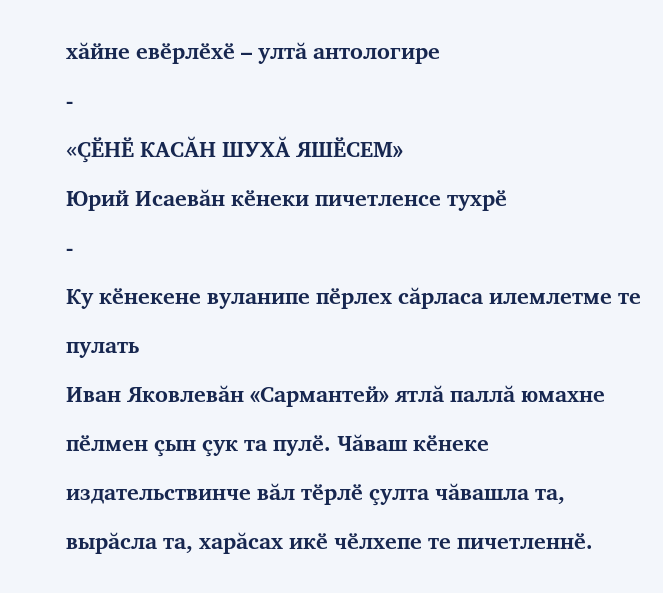хăйне евӗрлӗхӗ – ултă антологире
-
«ÇӖНӖ КАСĂН ШУХĂ ЯШӖСЕМ»
Юрий Исаевăн кӗнеки пичетленсе тухрӗ
-
Ку кӗнекене вуланипе пӗрлех сăрласа илемлетме те пулать
Иван Яковлевăн «Сармантей» ятлă паллă юмахне пӗлмен çын çук та пулӗ. Чăваш кӗнеке издательствинче вăл тӗрлӗ çулта чăвашла та, вырăсла та, харăсах икӗ чӗлхепе те пичетленнӗ.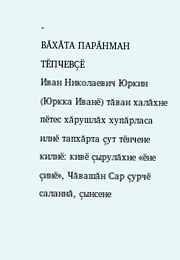-
ВĂХĂТА ПАРĂНМАН ТӖПЧЕВÇӖ
Иван Николаевич Юркин (Юркка Иванӗ) тăван халăхне пӗтес хăрушлăх хупăрласа илнӗ тапхăрта çут тӗнчене килнӗ: кивӗ çырулăхне «ӗне çинӗ», Чăвашăн Сар çурчӗ саланнă, çынсене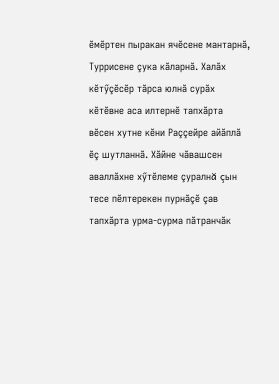ӗмӗртен пыракан ячӗсене мантарнă, Туррисене çука кăларнă. Халăх кӗтӳçӗсӗр тăрса юлнă сурăх кӗтӗвне аса илтернӗ тапхăрта вӗсен хутне кӗни Раççейре айăплă ӗç шутланнă. Хăйне чăвашсен аваллăхне хӳтӗлеме çуралнă çын тесе пӗлтерекен пурнăçӗ çав тапхăрта урма-сурма пăтранчăк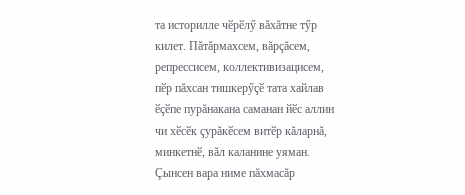та историлле чӗрӗлӳ вăхăтне тӳр килет. Пăтăрмахсем, вăрçăсем, репрессисем, коллективизацисем, пӗр пăхсан тишкерӳçӗ тата хайлав ӗçӗпе пурăнакана саманан йӗс аллин чи хӗсӗк çурăкӗсем витӗр кăларнă, минкетнӗ, вăл каланине уяман. Çынсен вара ниме пăхмасăр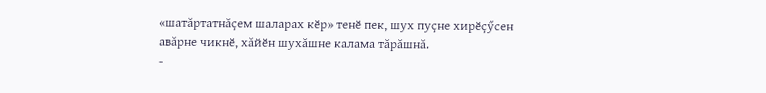«шатăртатнăçем шаларах кӗр» тенӗ пек, шух пуçне хирӗçӳсен авăрне чикнӗ, хăйӗн шухăшне калама тăрăшнă.
-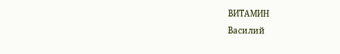ВИТАМИН
Василий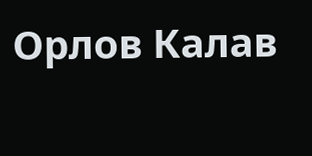Орлов Калав